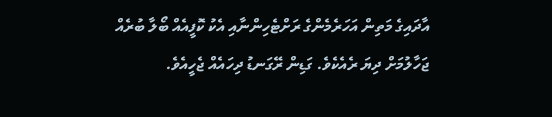އާދައިގެ މަތިން އަހަރެމެންގެ ރަށްޓެހިންނާއި އެކު ކޮފީއެއް ބޯލާ ބުރެއް ޖަހާލުމަށް ދިޔަ ރެއެކެވެ. ގަޑިން ރޭގަނޑު ދިހައެއް ޖެހީއެވެ.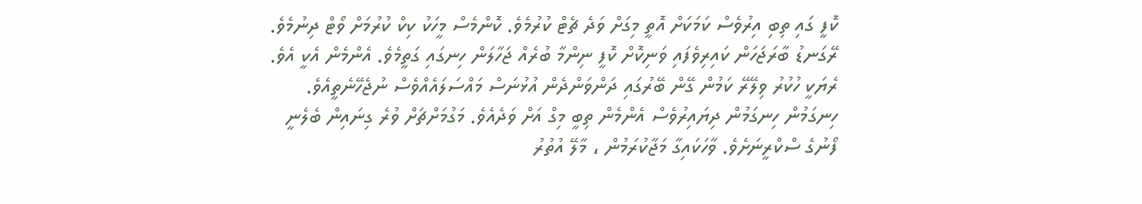ކޮފީ ގައި ތިބި އިރުވެސް ކަމަކަށް އޮތީ މިގަށް ވަދެ ޗެޓް ކުރުމެވެ. ކޮންމެސް މީހަކު ކިކް ކުރުމަށް ވޯޓް ދިނުމެވެ. ރޭގަނޑު ބާރަޖަހަން ކައިރިވެފައި ވަނިކޮށް ކޮފީ ނިންމާ ބުރެއް ޖަހާލަން ހިނގައި ގަތީމެވެ. އެންމެން އެކީ އެވެ. ރެޔަކީ ހުކުރު ވިލޭރޭ ކަމުން ގޭން ބޭރުގައި ދަންވަންދެން އުޅުނަސް މައްސަލައެއްވެސް ނުޖެހޭނެތީއެވެ. ހިނގަމުން ހިނގަމުން ދިޔައިރުވެސް އެންމެން ތިބީ މިގް އަށް ވަދެއެވެ. މަގުމަށްޗަށް ވުރެ ގިނައިން ބެލެނީ ފޯނުގެ ސްކްރީނަށެވެ. ވާހަކައިގާ މަޖާކުރަމުން ، މާލޭ އުތުރު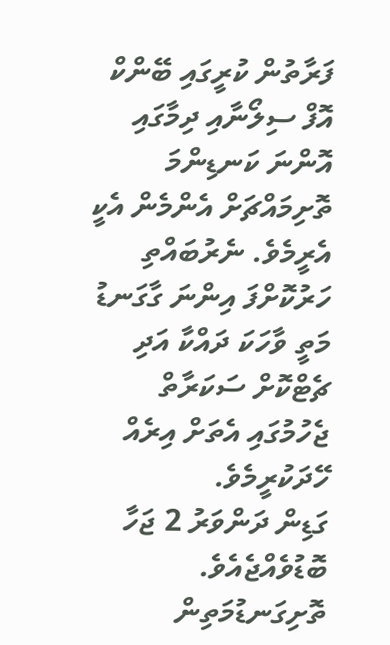ފަރާތުން ކުރީގައި ބޭންކް އޮފް ސިލޯނާއި ދިމާގައި އޮންނަ ކަނޑިންމަ ތޮށިމައްޗަށް އެންމެން އެކީ އެރީމެވެ. ނެރުބައްތި ހަރުކޮށްފަ އިންނަ ގާގަނޑު މަތީ ވާހަކަ ދައްކާ އަދި ޗެޓްކޮށް ސަކަރާތް ޖެހުމުގައި އެތަށް އިރެއް ހޭދަކުރީމެވެ.
ގަޑިން ދަންވަރު 2 ޖަހާ ބޮޑުވެއްޖެއެވެ. ތޮށިގަނޑުމަތިން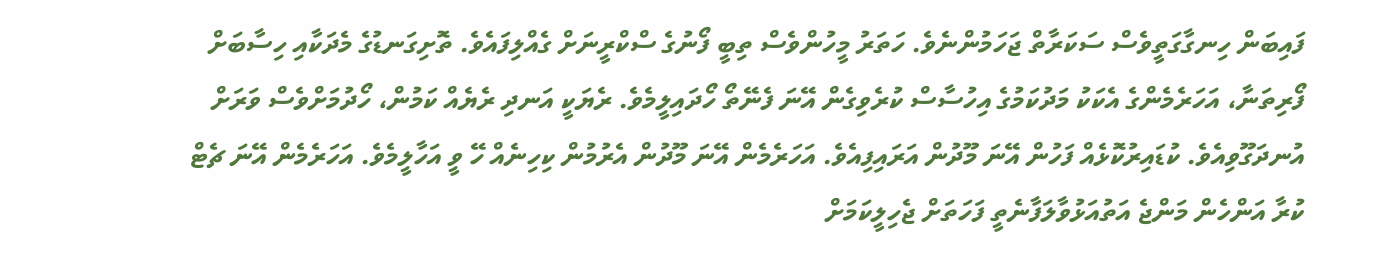ފައިބަން ހިނގާގަތީވެސް ސަކަރާތް ޖަހަމުންނެވެ. ހަތަރު މީހުންވެސް ތިބީ ފޯނުގެ ސްކްރީނަށް ގެއްލިފައެވެ. ތޮށިގަނޑުގެ މެދަކާއި ހިސާބަށް ފޯރިތަނާ، އަހަރެމެންގެ އެކަކު މަދުކަމުގެ އިހުސާސް ކުރެވިގެން އޭނަ ފެނޭތޯ ހޯދައިލީމެވެ. ރެޔަކީ އަނދި ރެޔެއް ކަމުން، ހޯދުމަށްވެސް ވަރަށް އުނދަގޫވިއެވެ. ކުޑައިރުކޮޅެއް ފަހުން އޭނަ މޫދުން އަރައިފިއެވެ. އަހަރެމެން އޭނަ މޫދުން އެރުމުން ކިހިނެއް ހޭ ވީ އަހާލީމެވެ. އަހަރެމެން އޭނަ ޗެޓް ކުރާ އަންހެން މަންޖެ އަތުއަޅުވާލަފާނެތީ ފަހަތަށް ޖެހިލީކަމަށް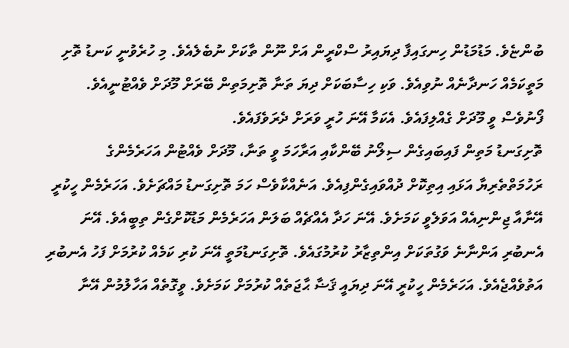ބުންޏެވެ. މަޑުމަޑުން ހިނގައިފާ ދިޔައިރު ސްކްރީން އަށް ނޫން ތާކަށް ނުބެލެއެވެ. މި ހުރެވުނީ ކަނޑު ތޮށި މަތީކަމެއް ހަނދާނެއް ނުވިއެވެ. ވަކި ހިސާބަކަށް ދިޔަ ތަނާ ތޮށިމަތިން ބޭރަށް މޫދަށް ވެއްޓުނީއެވެ. ފޯނުވެސް ވީ މޫދަށް ގެއްލިފައެވެ. އެކަމާ އޭނަ ހުރީ ވަރަށް ދެރަވެފައެވެ.
ތޮށިގަނޑު މަތިން ފައިބައިގެން ސިލޯނު ބޭންކާއި އަރާހަމަ ވީ ތަނާ، މޫދަށް ވެއްޓުން އަހަރެމެންގެ ރަހުމަތްތެރިޔާ އަޅައި އިތިކޮށް ދުއްވައިގެންފިއެވެ. އަނެއްކާވެސް ހަމަ ތޮށިގަނޑު މައްޗަށެވެ. އަހަރެމެން ހީކުރީ އޭނާއާ ޖިންނިއެއް އަވަލެވީ ކަމަށެވެ. އޭނަ ހަދާ އެއްޗެއް ބަލަން އަހަރެމެން މަޑުކޮށްގެން ތިބީއެވެ. އޭނަ އެނބުރި އަންނާނެ ވަގުތަކަށް އިންތިޒާރު ކުރުމުގައެވެ. ތޮށިގަނޑުމަތީ އޭނަ ކުރި ކަމެއް ކުރުމަށް ފަހު އެނބުރި އަތުވެއްޖެއެވެ. އަހަރެމެން ހީކުރީ އޭނަ ދިޔައީ ޤަޟާ ޙާޖަތެއް ކުރުމަށް ކަމަށެވެ. ވީގޮތެއް އަހާލުމުން އޭނާ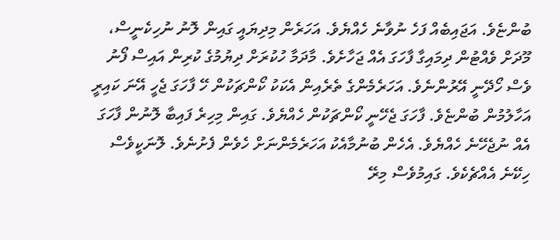ބުންޏެވެ. އަޖައިބެއް ފަހެ ނުވާނެ ހެއްޔެވެ. އަހަރެން މިދިޔައީ ގައިން ލޮނު ނުހިކެނީސް، މޫދަށް ވެއްޓުން ދިމައިގާ ފާހަގަ އެއް ޖަހާށެވެ. މާދަމާ ހުކުރަށް ދިޔުމުގެ ކުރިން އައިސް ފޯނު ވެސް ހޯދޭނީ އޭރުންނެވެ. އަހަރެމެންގެ ތެރެއިން އެކަކު ކޯންޗަކުން ހޭ ފާހަގަ ޖެހީ އޭނަ ކައިރީ އަހާލުމުން ބުންޏެވެ. ފާހަގަ ޖެހޭނީ ކޯންޗަކުން ހެއްޔެވެ. ގައިން މިހިރެ ފައިބާ ލޮނުން ފާހަގަ އެއް ނުޖެހޭނެ ހެއްޔެވެ. އެހެން ބުނުމާއެކު އަހަރެމެންނަށް ހެވެން ފެށުނެވެ. ލޮނަކީވެސް ހިކޭނެ އެއްޗެކެވެ. ގައިމުވެސް މިރޭ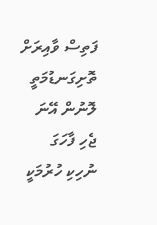ފަތިސް ވާއިރަށް ތޮށިގަނޑުމަތީ ލޮނުން އޭނަ ޖެހި ފާހަގަ ނުހިކި ހުރުމަކީ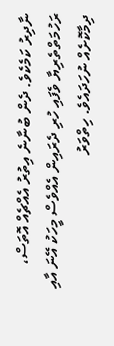ނާދިރު ކަމެކެވެ. ދެން ބުނާނެ އިތުރު އެއްޗެއް އޮތަސް، ރަހުމަތްތެރިޔާ ވެފައި ހުރި ދެރައިން އެއްވެސް މީހަކު އޭނަ އާއި ދިމާކޮށެއް ނުހަދައެވެ. ހިތްވަރު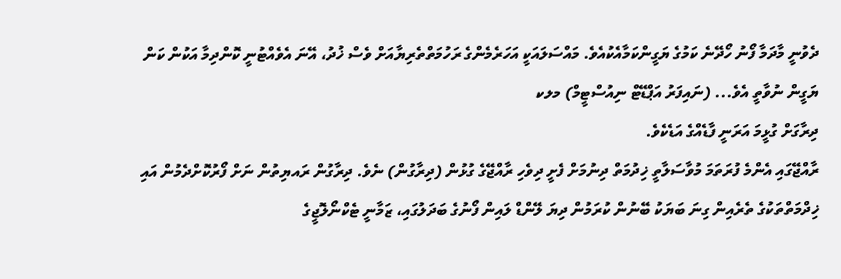ދެވުނީ މާދަމާ ފޯނު ހޯދޭނެ ކަމުގެ ޔަގީންކަމާއެކުއެވެ. މައްސަލައަކީ އަހަރެމެންގެ ރަހުމަތްތެރިޔާއަށް ވެސް ޚުދު، އޭނަ އެވެއްޓުނީ ކޮންދިމާ އަކުން ކަން ޔަގީން ނުވާތީ އެވެ... (ނައިފަރު އަޕްޑޭޓް ނިއުސްޓީމް) މލކ
ދިރާގަށް ގުޅީމަ އަރަނީ ފާޑެއްގެ އަޑެކެވެ.
ރާއްޖޭގައި އެންމެ ފުރަތަމަ މުވާސަލާތީ ޚިދުމަތް ދިނުމަށް ފެށީ ދިވެހި ރާއްޖޭގެ ގުޅުން (ދިރާގުން) ނެވެ. ދިރާގުން ރައޔިތުން ނަށް ފޯރުކޮށްދެމުން އައި ޚިދްމަތްތަކުގެ ތެރެއިން ގިނަ ބަޔަކު ބޭނުން ކުރަމުން ދިޔަ ލޭންޑް ލައިން ފޯނުގެ ބަދަލުގައި، ޒަމާނީ ޓެކްނޯލޮޖީގެ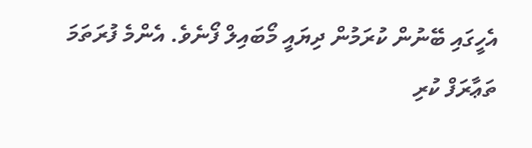އެހީގައި ބޭނުން ކުރަމުން ދިޔައީ މޯބައިލް ފޯނެވެ. އެންމެ ފުރަތަމަ ތަޢާރަފް ކުރި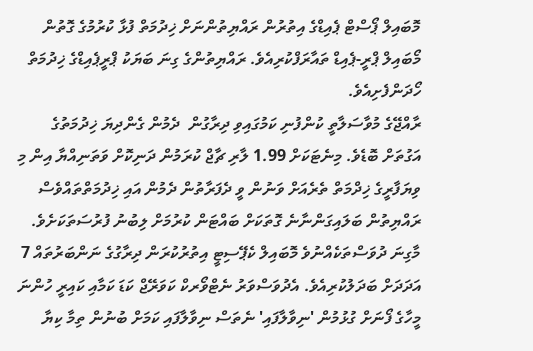މޮބައިލް ޕޯސްޓް ޕެއިޑްގެ އިތުރުން ރައްޔިތުންނަށް ޚިދުމަތް ފުޅާ ކުރުމުގެ ގޮތުން މޯބައިލް ޕްރީ-ޕެއިޑް ތައާރަފްކުރިއެވެ. ރައްޔިތުންގެ ގިނަ ބަޔަކު ޕްރީޕެއިޑްގެ ޚިދުމަތް ހޯދަންފެށިއެވެ.
ރާއްޖޭގެ މުވާސަލާތީ ކުންފުނި ކަމުގައިވި ދިރާގުން  ދެމުން ގެންދިޔަ ޚިދުމަތުގެ އަގުތަށް ބޮޑެވެ. މިނެޓަކަށް 1.99 ލާރި ޗާޖް ކުރަމުން ދަނިކޮށް ވަތަނިއްޔާ އިން މި ވިޔަފާރީގެ ޚިދްމަތް ތެރެއަށް ވަނުން ވީ ދެފަރާތުން ދެމުން އައި ޚިދުމަތްތައްވެސް ރައްޔިތުން ބަލައިގަންނާނެ ގޮތަކަށް ބައްޓަން ކުރުމަށް ލިބުނު ފުރުސަތަކަށެވެ. މާގިނަ ދުވަސްތަކެއްނުވެ މޮބައިލް ކެޕޭސިޓީ އިތުރުކުރަން ދިރާގުގެ ނަންބަރުތައް 7 އަދަދަށް ބަދަލުކުރިއެވެ. އެދުވަސްވަރު ނެޓްވޯރކް ކަވަރޭޖް ކަޑަ ކަމާއި ކައިރީ ހުންނަ މީހާގެ ފޯނަށް ގުޅުމުން 'ނިވާލާފައި' ނެތަސް ނިވާލާފައި ކަމަށް ބުނުން ތިމާ ކިޔާ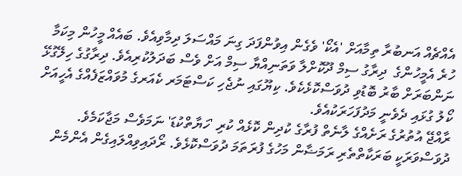އެއްޗެއް އަނބުރާ ތިމާއަށް 'އެކޯ' ވެގެން އިވުންފަދަ ގިނަ މައްސަލަ ދިމާވިއެވެ. ބައެއް މީހުން މިކަމާ ހުރެ އެމީހުންގެ  ދިރާގު ސިމް ދޫކޮށްލާ ވަތަނިއްޔާ ސިމް އަށް ވެސް ބަދަލުކުރިއެވެ. ދިރާގުގެ ހިލޭގުޅޭ ނަންބަރަށް ބާރު ބޮޑުވި ދުވަސްކޮޅެކެވެ. ކިޔޫގައި ނުޖެހި ކަސްޓަމަރ ކެއަރގެ މުވައްޒަފެއްގެ އެހީއަށް ކޯލު ގުޅައި ދެވެނީ މަދުފަހަރަކުއެވެ.
ރާއްޖޭ އުތުރުގެ ރަށެއްގެ ލާނެތް ފުރާގެ ކުދިން ކޮޅެއް ކުރި 'ހަޔާތްކުޑަ' ނަމަވެސް މަޖާކަމެވެ. ދުވަސްވަރަކީ ބަރަކާތްތެރި ރަމަޟާން މަހުގެ ފުރަތަމަ ދުވަސްކޮޅެވެ. ރޯދައިވިއްލައިގެން އެންމެން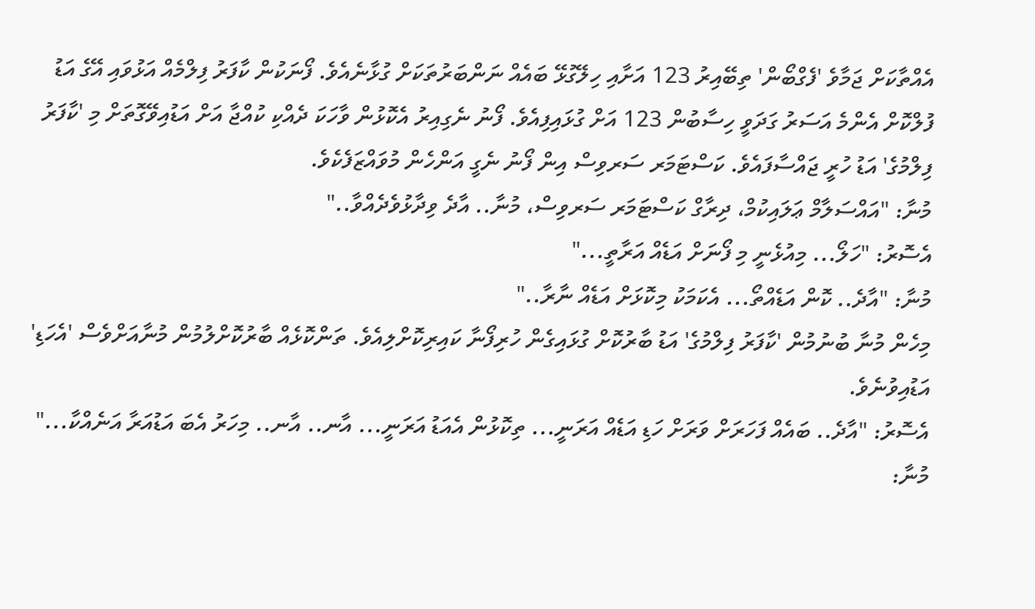އެއްތާކަށް ޖަމާވެ 'ފެގްބޯން' ތިބޭއިރު 123 އަށާއި ހިލޭގުޅޭ ބައެއް ނަންބަރުތަކަށް ގުޅާނެއެވެ. ފޯނަކުން ކާފަރު ފިލްމެއް އަޅުވައި އޭގެ އަޑު ފުލްކޮށް އެންމެ އަސަރު ގަދަވީ ހިސާބުން 123 އަށް ގުޅައިފިއެވެ. ފޯނު ނެގިއިރު އެކޮޅުން ވާހަކަ ދެއްކި ކުއްޖާ އަށް އަޑުއިވޭގޮތަށް މި 'ކާފަރު ފިލްމުގެ' އަޑު ހުރީ ޖައްސާފައެވެ. ކަސްޓަމަރ ސަރވިސް އިން ފޯނު ނެގީ އަންހެން މުވައްޒަފެކެވެ.
މުނާ: "އައްސަލާމް ޢަލައިކުމް، ދިރާގް ކަސްޓަމަރ ސަރވިސް، މުނާ.. އާދެ ވިދާޅުވެދެއްވާ.."
އެސޮރު: "ހަލޯ... މިއުޅެނީ މި ފޯނަށް އަޑެއް އަރާތީ..."
މުނާ: "އާދެ.. ކޮން އަޑެއްތޯ... އެކަމަކު މިކޮޅަށް އަޑެއް ނާރާ.."
މިހެން މުނާ ބުނުމުން 'ކާފަރު ފިލްމުގެ' އަޑު ބާރުކޮށް ގުޅައިގެން ހުރިފޯނާ ކައިރިކޮށްލިއެވެ. ތަންކޮޅެއް ބާރުކޮށްލުމުން މުނާއަށްވެސް 'އެހަޑި' އަޑުއިވުނެވެ.
އެސޮރު: "އާދެ.. ބައެއް ފަހަރަށް ވަރަށް ހަޑި އަޑެއް އަރަނީ... ތިކޮޅުން އެއަޑު އަރަނީ... އާނ.. އާނ.. މިހަރު އެބަ އަޑުއަރާ އަނެއްކާ..."
މުނާ: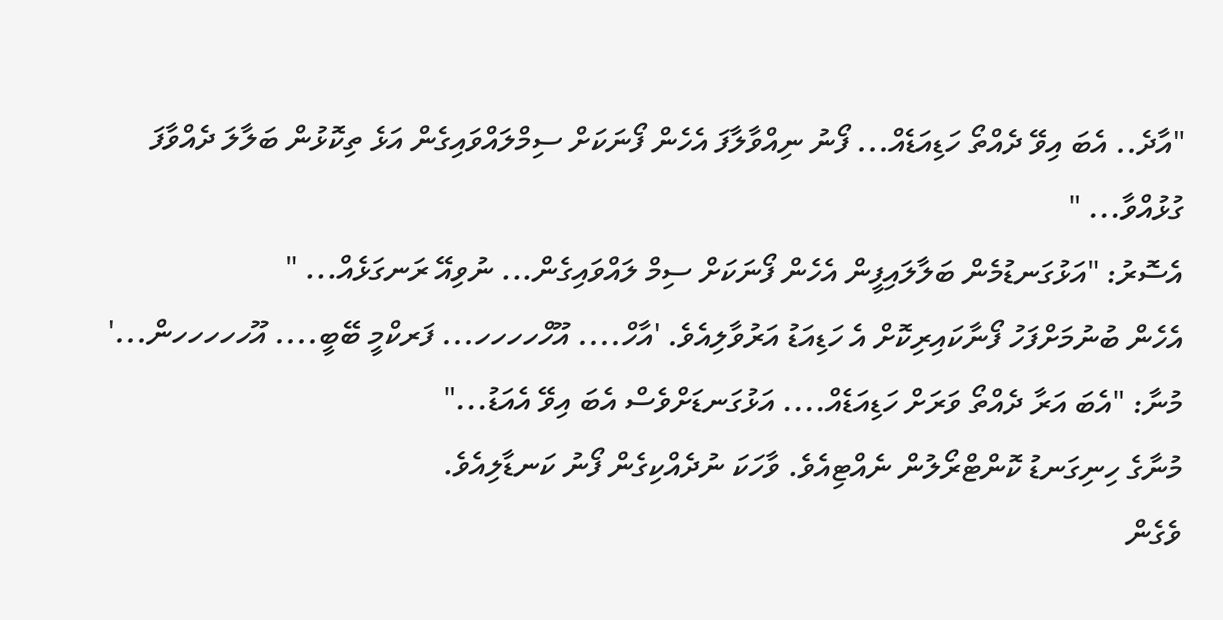"އާދެ.. އެބަ އިވޭ ދެއްތޯ ހަޑިއަޑެއް... ފޯނު ނިއްވާލާފަ އެހެން ފޯނަކަށް ސިމްލައްވައިގެން އަޅެ ތިކޮޅުން ބަލާލަ ދެއްވާފަ ގުޅުއްވާ... "
އެސޮރު: "އަޅުގަނޑުމެން ބަލާލައިފީން އެހެން ފޯނަކަށް ސިމް ލައްވައިގެން... ނުވިއޭ ރަނގަޅެއް... "
އެހެން ބުނުމަށްފަހު ފޯނާކައިރިކޮށް އެ ހަޑިއަޑު އަރުވާލިއެވެ. 'އާހް.... އޫހްހހހހ... ފަރކްމީ ބޭބީ.... އޫހހހހހން...'
މުނާ: "އެބަ އަރާ ދެއްތޯ ވަރަށް ހަޑިއަޑެއް.... އަޅުގަނޑަށްވެސް އެބަ އިވޭ އެއަޑު..."
މުނާގެ ހިނިގަނޑު ކޮންޓްރޯލުން ނެއްޓިއެވެ. ވާހަކަ ނުދެއްކިގެން ފޯނު ކަނޑާލިއެވެ.
ވެގެން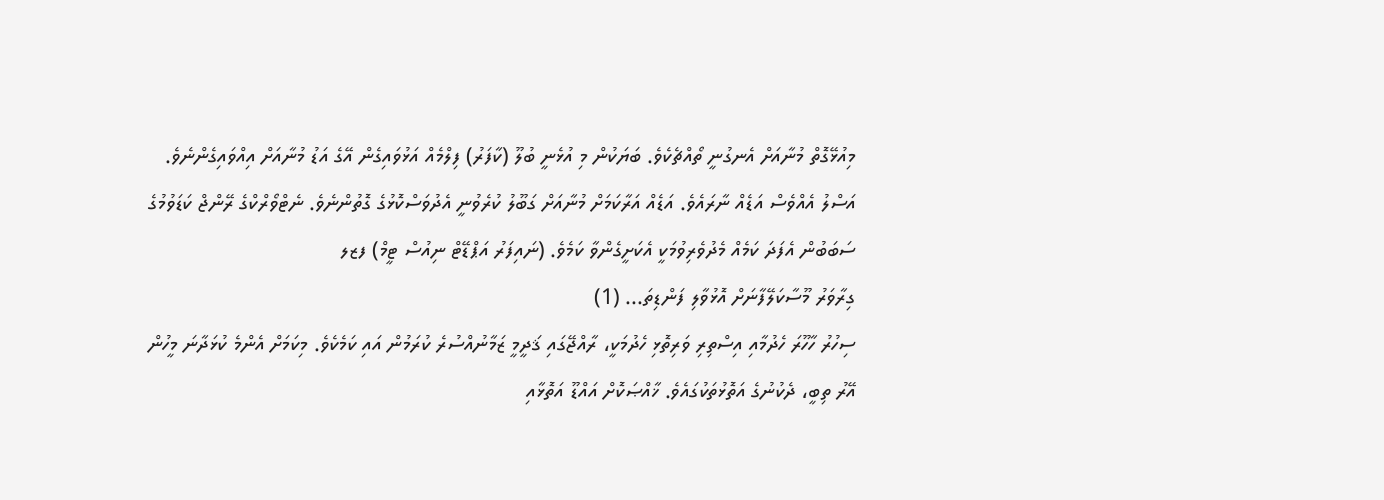މިއުޅޭގޮތް މުނާއަށް އެނގުނީ ތޯއްޗެކެވެ. ބަޔަކުން މި އުޅެނީ ބުލޫ (ކާފަރު) ފިލްމެއް އަޅުވައިގެން އޭގެ އަޑު މުނާއަށް އިއްވައިގެންނެވެ. އަސްލު އެއްވެސް އަޑެއް ނާރައެވެ. އަޑެއް އަރާކަމަށް މުނާއަށް ގަބޫލު ކުރެވުނީ އެދުވަސްކޮޅުގެ ގޮތުންނެވެ. ނެޓްވޯރްކްގެ ރޭންޖް ކަޑަވުމުގެ ސަބަބުން އެފަދަ ކަމެއް މެދުވެރިވުމަކީ އެކަށީގެންވާ ކަމެވެ. (ނައިފަރު އަޕްޑޭޓް ނިއުސް ޓީމް) ފޒލ
ގިރާވަރު މޫސާކަލޭފާނަށް އޮޅުވާލި ފަންޑިތަ... (1)
ސިހުރު ހާހޫރަ ހެދުމާއި އިސްތިރި ވަރިތޮޅި ހެދުމަކީ، ރާއްޖޭގައި ޤަދީމީ ޒަމާނުއްސުރެ ކުރަމުން އައި ކަމެކެވެ. މިކަމަށް އެންމެ ކުޅަދާނަ މީހުން އޭރު ތިބީ، ދެކުނުގެ އަތޮޅުތަކުގައެވެ. ޚާއްޞަކޮށް އައްޑޫ އަތޮޅާއި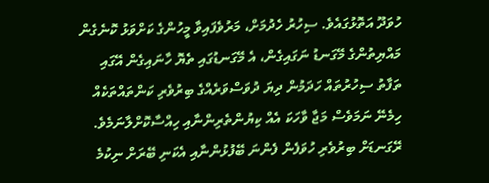ހުވަދޫ އަތޮޅުގައެވެ. ސިހުރު ހެދުމަށް، މަރުވެފައިވާ މީހުންގެ ކަށްވަޅު ކޮނެގެން މައްޔިތުންގެ މޭގަނޑު ނަގައިގެން، އެ މޭގަނޑުގައި ތެޔޮ ހާނައިގެން އޭގައި ތަފާތު ސިހުރުތައް ހަދަމުން ދިޔަ ދުވަސްވަރެއްގެ ބިރުވެރި ކަންތައްތަކެއް ހިމެނޭ ނަމަވެސް މަޖާ ވާހަކަ އެއް ކިޔުންތެރިންނާއި ހިއްސާކޮށްލާނަމެވެ. ރޭގަނޑަށް ބިރުވެރި ހުވަފެން ފެންނަ ބޭފުޅުންނާއި އެކަނި ބޭރަށް ނިކުމެ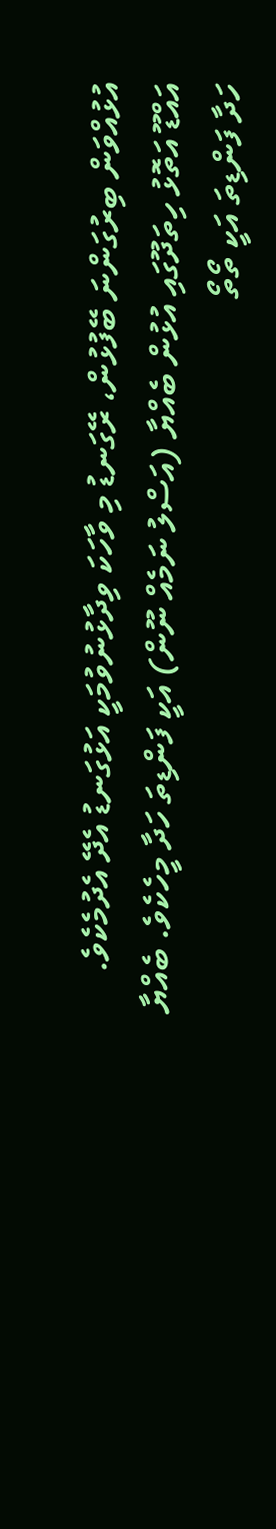އުޅުއްވަން ބިރުގަންނަ ބޭފުޅުން، ރޭގަނޑު މި ވާހަކަ ވިދާޅުނުވުމަކީ އަޅުގަނޑު އެދޭ އެދުމެކެވެ.
އައްޑޫ އަތޮޅު ހިތަދޫގައި އުޅުން ބެއްޔާ (އަސްލު ނަމެއް ނޫން) އަކީ ފަންޑިތަ ހަދާ މީހެކެވެ. ބެއްޔާ ހަދާ ފަންޑިތަ އަކީ ތޯތޯ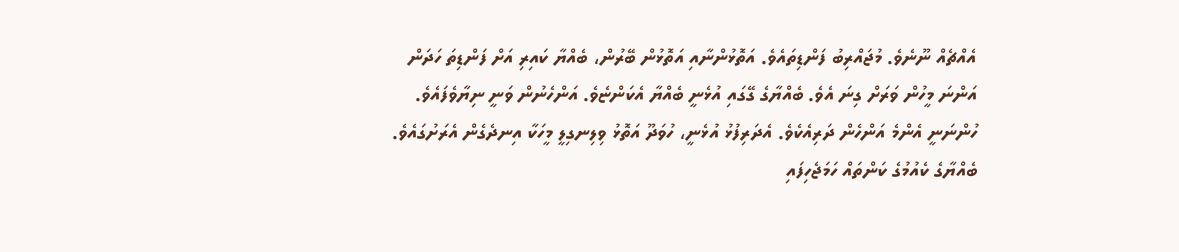އެއްޗެއް ނޫނެވެ. މުޖައްރިބު ފަންޑިތައެވެ. އަތޮޅުންނާއި އަތޮޅުން ބޭރުން، ބެއްޔާ ކައިރި އަށް ފަންޑިތަ ހަދަން އަންނަ މީހުން ވަރަށް ގިނަ އެވެ. ބެއްޔާގެ ގޭގައި އުޅެނީ ބެއްޔާ އެކަންޏެވެ. އަންހެނުން ވަނީ ނިޔާވެފައެވެ. ހުންނަނީ އެންމެ އަންހެން ދަރިއެކެވެ. އެދަރިފުޅު އުޅެނީ، ހުވަދޫ އަތޮޅު ވިލިނގިލީ މީހަކާ އިނދެގެން އެރަށުގައެވެ. ބެއްޔާގެ ކެއުމުގެ ކަންތައް ހަމަޖެހިފައި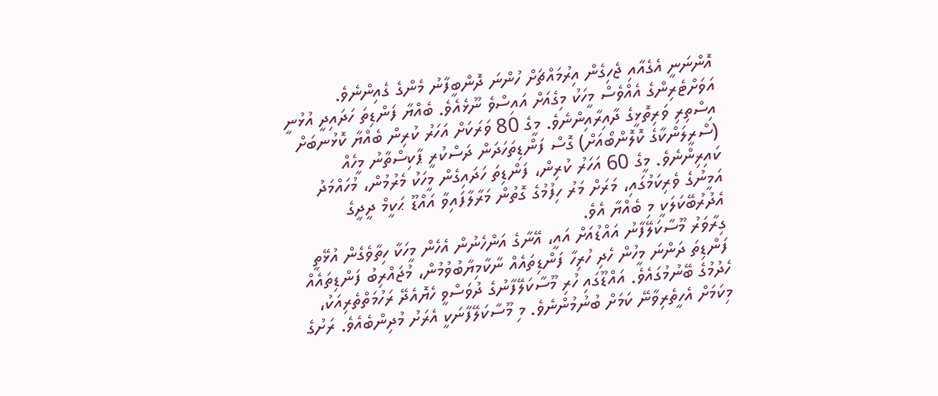އޮންނަނީ އެގެއާއި ޖެހިގެން އިރުމައްޗަށް ހުންނަ ދޮންބީފާނު މެންގެ ގެއިންނެވެ. އަވަށްޓެރިންގެ އެއްވެސް މީހަކު މިގެއަށް އައިސްވެ ނޫޅެއެވެ. ބެއްޔާ ފަންޑިތަ ހަދައިދީ އުޅުނީ އިސްތިރި ވަރިތޮޅީގެ ދާއިރާއިންނެވެ. މީގެ 80 ވަރަކަށް އަހަރު ކުރިން ބެއްޔާ ކޮޅުނބަށް (ސްރީލަންކާގެ ކޮލޮންބޯއަށް) ގޮސް ފަންޑިތަހަދަން ދަސްކުރީ ޕާކިސްތާނު މީހެއް ކައިރިންނެވެ. މީގެ 60 އަހަރު ކުރިން، ފަންޑިތަ ހަދައިގެން މީހަކު މެރުމުން، މުހައްމަދު އަމީނުގެ ވެރިކަމުގައި، މަރަށް މަރު ހިފުމުގެ ގޮތުން މަރާލާފައިވާ އައްޑޫ ޙަކީމް ދީދީގެ އެދުރުބޭކަލަކީ މި ބެއްޔާ އެވެ.
ގިރާވަރު މޫސާކަލޭފާނު އައްޑުއަށް އައީ، އޭނާގެ އަންހެނުން އެހެން މީހަކާ ހިތާވެގެން އުޅޭތީ ފަންޑިތަ ދަންނަ މީހުން ހެދި ހުރިހާ ފަންޑިތައެއް ނާކާމިޔާބުވުމުން، މުޖައްރިބު ފަންޑިތައެއް ހެދުމުގެ ބޭނުމުގައެވެ. އައްޑޫގައި ހުރި މޫސާކަލޭފާނުގެ ދުވަސްވީ ހެޔޮއެދޭ ރަހުމަތްތެރިއަކު، މިކަމަށް އެހީތެރިވާނޭ ކަމަށް ބުނުމުންނެވެ. މި މޫސާކަލޭފާނަކީ އެރަށު މުދިންބެއެވެ. ރަށުގެ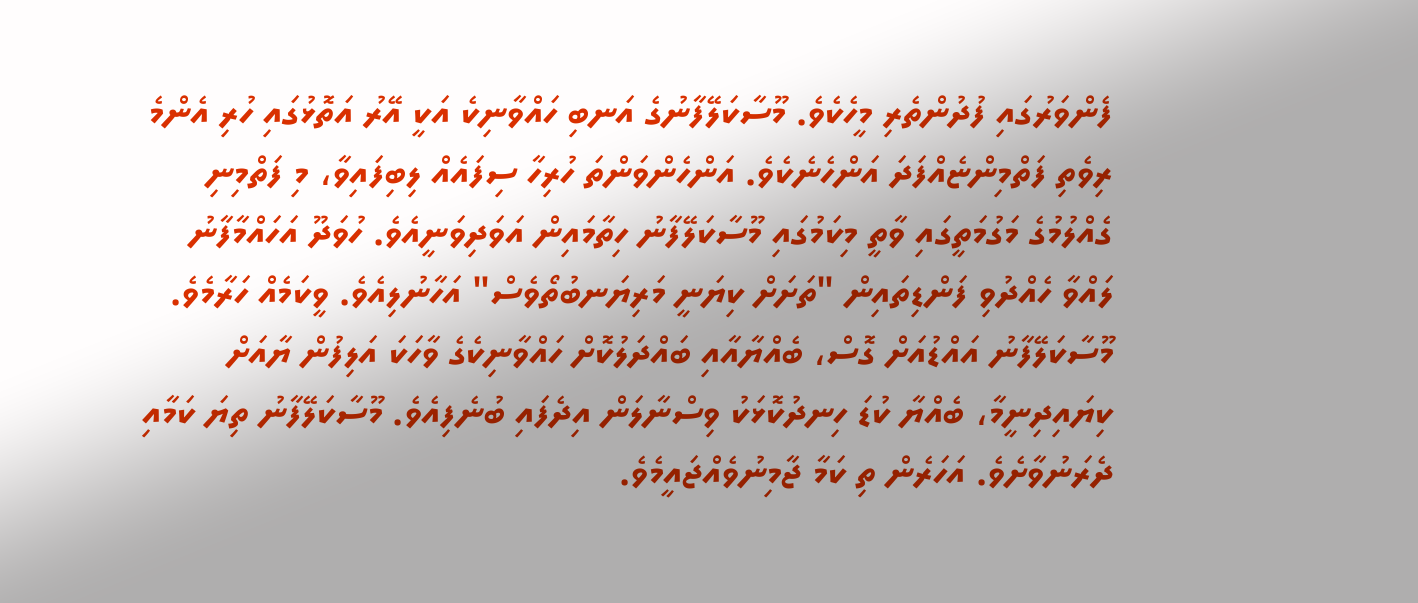ފެންވަރުގައި ފުދުންތެރި މީހެކެވެ. މޫސާކަލޭފާނުގެ އަނބި ހައްވާނިކެ އަކީ އޭރު އަތޮޅުގައި ހުރި އެންމެ ރިވެތި ފަތްމިންޏެއްފަދަ އަންހެނެކެވެ. އަންހެންވަންތަ ހުރިހާ ސިފައެއް ލިބިފައިވާ، މި ފަތްމިނި ގެއްލުމުގެ މަގުމަތީގައި ވާތީ މިކަމުގައި މޫސާކަލޭފާނު ހިތާމައިން އަވަދިވަނީއެވެ. ހުވަދޫ އަހައްމާފާނު ލައްވާ ހެއްދުވި ފަންޑިތައިން "ތަށަށް ކިޔަނީ މަރިޔަނބުތޯވެސް" އަހާނުލިއެވެ. ވީކަމެއް ހަރާމެވެ.
މޫސާކަލޭފާނު އައްޑުއަށް ގޮސް، ބެއްޔާއާއި ބައްދަލުކޮށް ހައްވާނިކެގެ ވާހަކަ އަލިފުން ޔާއަށް ކިޔައިދިނީމާ، ބެއްޔާ ކުޑަ ހިނދުކޮޅަކު ވިސްނާލަން އިދެފައި ބުނެފިއެވެ. މޫސާކަލޭފާނު ތިޔަ ކަމާއި ދެރަނުވާށެވެ. އަހަރެން ތި ކަމާ ޖާމިނުވެއްޖައީމެވެ.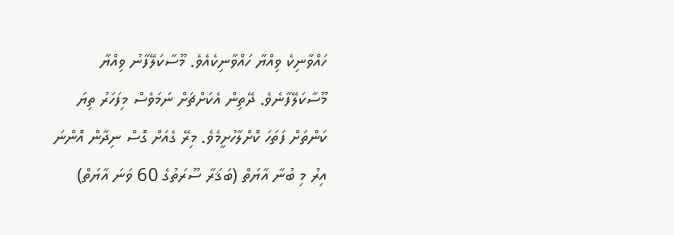ހައްވާނިކެ ވިއްޔާ ހައްވާނިކެއެވެ. މޫސާކަލޭފާނު ވިއްޔާ މޫސާކަލޭފާނެވެ. ދޭތިން އެކަށްޗަށް ނަމަވެސް މިފަހަރު ތިޔަ ކަންތަށް ފަތަހަ ކޮށްލާހުށީމެވެ. މިރޭ ގެއަށް ގޮސް ނިދާން އޮންނަ އިރު މި ބުނާ އާޔަތް (ބަޤަރާ ސޫރަތުގެ 60 ވަނަ އާޔަތް)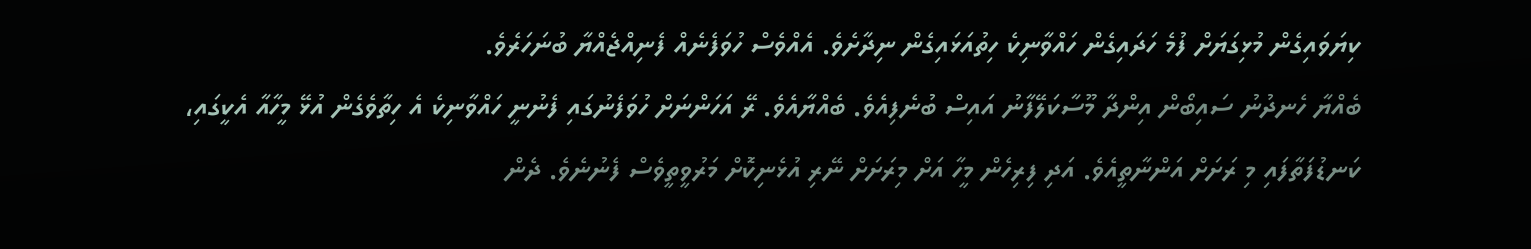ކިޔަވައިގެން މުޅިގަޔަށް ފުމެ ހަދައިގެން ހައްވާނިކެ ހިތުއަޅައިގެން ނިދާށެވެ. އެއްވެސް ހުވަފެނެއް ފެނިއްޖެއްޔާ ބުނަހަރެވެ.
ބެއްޔާ ހެނދުނު ސައިބޯން އިންދާ މޫސާކަލޭފާނު އައިސް ބުނެފިއެވެ. ބެއްޔާއެވެ. ރޭ އަހަންނަށް ހުވަފެނުގައި ފެނުނީ ހައްވާނިކެ އެ ހިތާވެގެން އުޅޭ މީހާއާ އެކީގައި، ކަނޑުފަތާފައި މި ރަށަށް އަންނާތީއެވެ. އަދި ފިރިހެން މީހާ އަށް މިރަށަށް ނޭރި އުޅެނިކޮށް މަރުވީތީވެސް ފެނުނެވެ. ދެން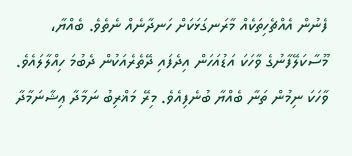ފެނުން އެއްޗެހިތަކެއް މާރަނގަޅަކަށް ހަނދާނެއް ނެތެވެ. ބެއްޔާ، މޫސާކަލޭފާނުގެ ވާހަކަ އަޑުއަހަން އިދެފައި ދޭތެރެއަކުން ދެބުމަ ހިއްލާލައެވެ. ވާހަކަ ނިމުން ތަނާ ބެއްޔާ ބުނެފިއެވެ. މިރޭ މަޣްރިބު ނަމާދާ ޢިޝާނަމާދާ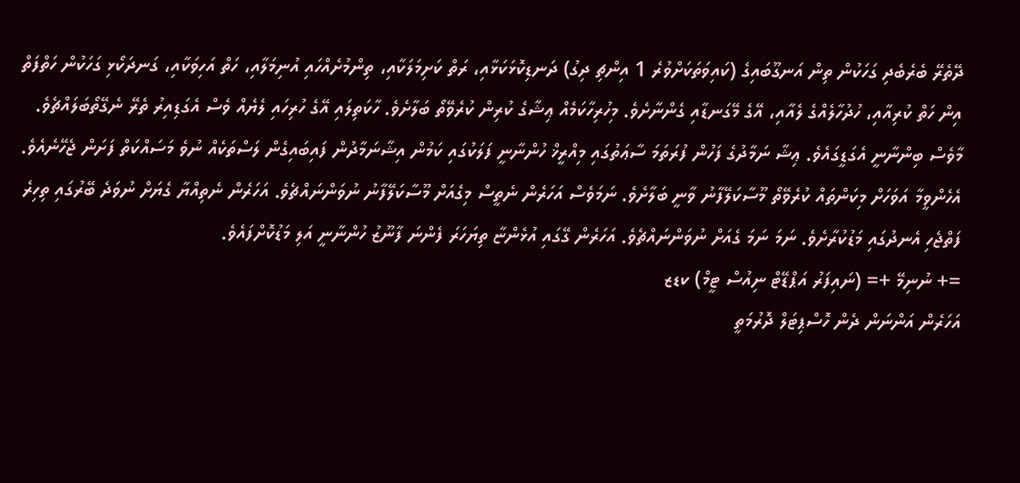ދޭތެރޭ ބެރެބެދި ގަހަކުން ތިން އަނގޫބައިގެ (ކައިވަތަކަށްވުރެ 1 އިންޗި ދިގު) ދަނޑިކޮޅަކަޅާއި، ރަތް ކަށިމަލަކާއި، ތިންމުށެއްހައި އުނިމަލާއި، ހަތް އަހިވަކާއި، ގަނދަކޯޅި ގަހަކުން ހަތްފަތް އިން ހަތް ކުރިއާއި، ހުދުހާލެއްގެ ލެއާއި، އޭގެ މޭގަނޑާއި ގެންނާށެވެ. މިހުރިހާކަމެއް ޢިޝާގެ ކުރިން ކުރެވޭތޯ ބަލާށެވެ. ހާކަތިލައި އޭގެ ހުރިހައި ލެޔެއް ވެސް އެގަޑިއިރު ތެރޭ ނެގޭތޯބަލައްޗެވެ. މާވެސް ބިންނާނީ އެގަޑީގައެވެ. ޢިޝާ ނަމާދުގެ ފަހުން ފުރަތަމަ ސާޢަތުގައި މިއްރީޚް ހުންނާނީ ފަލަކުގައި ކަމުން އިޝާނަމާދުން ފައިބައިގެން ލަސްތަކެއް ނުވެ މަސައްކަތް ފަށަން ޖެހޭނެއެވެ. އެހެންވީމާ އަވަހަށް މިކަންތައް ކުރެވޭތޯ މޫސާކަލޭފާނު ވާނީ ބަލާށެވެ. ނަމަވެސް އަހަރެން ނެތީސް މިގެއަށް މޫސާކަލޭފާނު ނުވަންނައްޗެވެ. އަހަރެން ނެތިއްޔާ ގެޔަށް ނުވަދެ ބޭރުގައި ތިހިރެ ފަތްޖެހި އެނދުގައި މަޑުކުރާށެވެ. ނަމަ ނަމަ ގެއަށް ނުވަންނައްޗެވެ. އަހަރެން ގޭގައި އުޅެންޏާ ތިޔަހަރަ ފެންނަ ފާނޫޒު ހުންނާނީ އަލި މަޑުކޮށްފައެވެ.
=+ ނުނިމޭ += (ނައިފަރު އަޕްޑޭޓް ނިއުސް ޓީމް) ކޑޒ
އަހަރެން އަންނަން ދެން ހޮސްޕިޓަލް ދޮރުމަތީ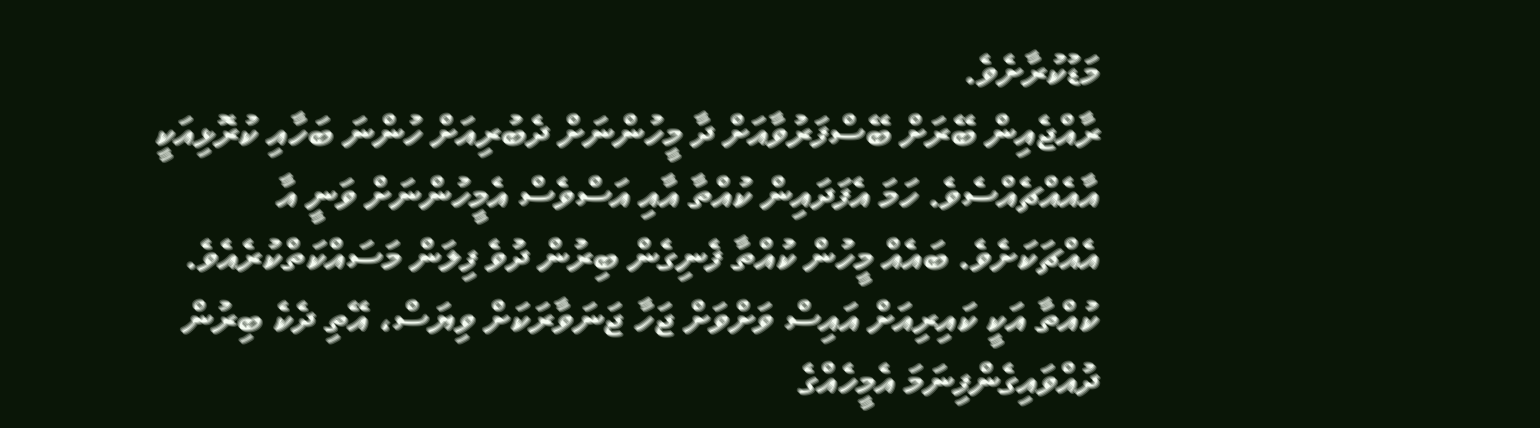މަޑުކުރާށެވެ.
ރާއްޖެއިން ބޭރަށް ބޭސްފަރުވާއަށް ދާ މީހުންނަށް ދެބުރިއަށް ހުންނަ ބަހާއި ކުރޮޅިއަކީ އާއެއްޗެއްސެވެ. ހަމަ އެފަދައިން ކުއްތާ އާއި އަސްވެސް އެމީހުންނަށް ވަނީ އާ އެއްޗަކަށެވެ. ބައެއް މީހުން ކުއްތާ ފެނިގެން ބިރުން ދުވެ ފިލަން މަސައްކަތްކުރެއެވެ. ކުއްތާ އަކީ ކައިރިއަށް އައިސް ވަށްވަށް ޖަހާ ޖަނަވާރަކަށް ވިޔަސް، އޭތި ދެކެ ބިރުން ދުއްވައިގެންފިނަމަ އެމީހެއްގެ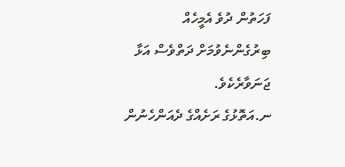ފަހަތުން ދުވެ އެމީހެއް ބިރުގެންނެވުމަށް ދަތްވެސް އަޅާ ޖަނަވާރެކެވެ.
ނ.އަތޮޅުގެ ރަށެއްގެ ދެއަންހެނުން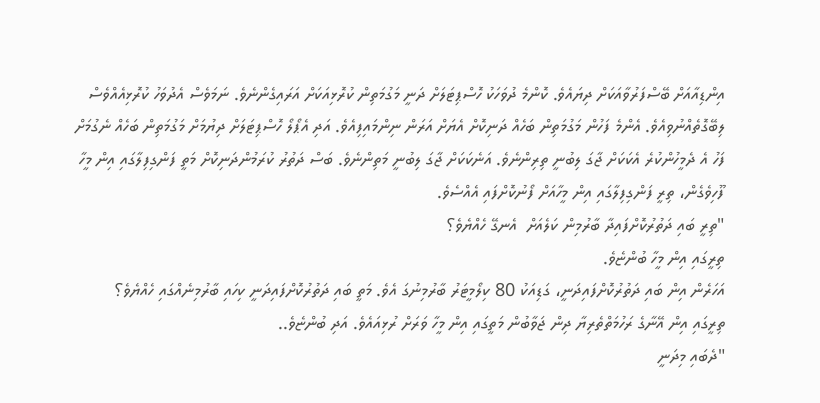އިންޑިއާއަށް ބޭސްފަރުވާއަކަށް ދިޔައެވެ. ކޮންމެ ދުވަހަކު ހޮސްޕިޓަލަށް ދަނީ މަގުމަތިން ކުރޮޅިއަކަށް އަރައިގެންނެވެ. ނަމަވެސް އެދުވަހު ކުރޮޅިއެއްވެސް ލިބޭގޮތެއްނުވިއެވެ. އެންމެ ފަހުން މަގުމަތިން ބަހެއް ދަނިކޮށް އެޔަށް އަރަން ނިންމައިފިއެވެ. އަދި އެޕޯލޯ ހޮސްޕިޓަލަށް ދިޔުމަށް މަގުމަތިން ބަހެއް ނެގުމަށް ފަހު އެ ދެމީހުންކުރެ އެކަކަށް ޖާގަ ލިބުނީ ތިރިންނެވެ. އަނެކަކަށް ޖާގަ ލިބުނީ މަތިންނެވެ. ބަސް ދަތުރު ކުރަމުންދަނިކޮށް މަތީ ފަންގިފިލާގައި އިން މީހާ ފޫހިވެގެން، ތިރީ ފަންގިފިލާގައި އިން މީހާއަށް ފޯނުކޮށްފައި އެއްސެވެ.
"ތިރީ ބައި ދަތުރުކޮށްފައިދާ ބާރުމިން ކަލެއަށް  އެނގޭ ހެއްޔެވެ؟
ތިރީގައި އިން މީހާ ބުންޏެވެ.
އަހަރެން އިން ބައި ދަތުރުކޮށްފައިދަނީ، ގަޑިއަކު 80 ކިލޯމީޓަރު ބާރުމިނުގަ އެވެ. މަތީ ބައި ދަތުރުކޮށްފައިދަނީ ކިހައި ބާރުމިނެއްގައި ހެއްޔެވެ؟
ތިރީގައި އިން އޭނާގެ ރަހުމަތްތެރިޔާ ދިން ޖަވާބުން މަތީގައި އިން މީހާ ވަރަށް ރުޅިއައެވެ. އަދި ބުންޏެވެ..
"ދެބައި މިދަނީ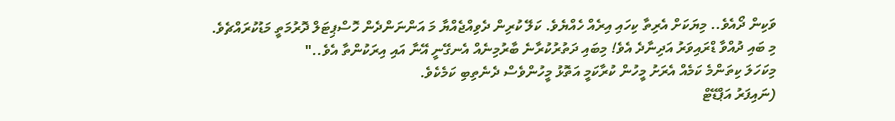ވަކިން ދޯއެވެ.. މިޔަކަށް އެރިތާ ކިހައި އިރެއް ހެއްޔެވެ. ކަލޭ ކުރިން ދެވިއްޖެއްޔާ މަ އަންނަންދެން ހޮސްޕިޓަލް ދޮރުމަތީ މަޑުކުރައްޗެވެ. މި ބައި ދުއްވާ ޑްރައިވަރު އަދިނާދެ އެވެ! މިބައި ދަތުރުކުރާނެ ބާރުމިނެއް އެނގޭނީ އޭނާ އައި އިރަކުންތާ އެވެ.."
މިކަހަލަ ކިތަންމެ ކަމެއް އެރަށު މީހުން ކުރާކަމީ އަތޮޅު މީހުންވެސް ދެނެތިބި ކަމެކެވެ.
(ނައިފަރު އަޕްޑޭޓް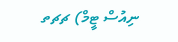ނިއުސް ޓީމް) ޗޗތ